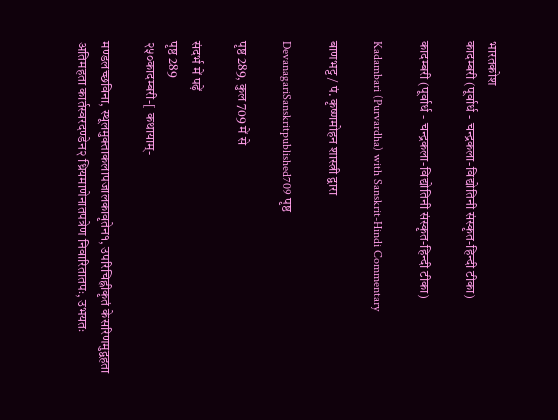भारतकोश
कादम्बरी (पूर्वार्ध - चन्द्रकला-विद्योतिनी संस्कृत-हिन्दी टीका)

कादम्बरी (पूर्वार्ध - चन्द्रकला-विद्योतिनी संस्कृत-हिन्दी टीका)

Kadambari (Purvardha) with Sanskrit-Hindi Commentary

बाणभट्ट / पं. कृष्णमोहन शास्त्री द्वारा

DevanagariSanskritpublished709 पृष्ठ

पृष्ठ 289, कुल 709 में से

संदर्भ में पढ़ें
पृष्ठ 289
२५०कादम्बरी-[ कथायाम्-

मण्डलच्छविना, स्थूलमुक्ताकलापजालकावृतेन१, उपरिचिह्नीकृतं केसरिणमुद्वहता अतिमहता कार्तस्वरदण्डेन२ ध्रियमाणेनातपत्रेण निवारितातपः, उभयतः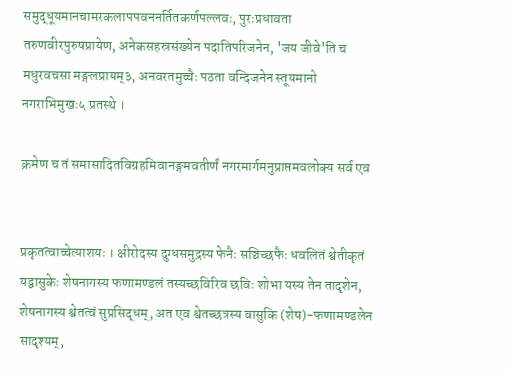समुद्धूयमानचामरकलापपवननर्तितकर्णपल्लवः, पुरःप्रधावता तरुणवीरपुरुषप्रायेण, अनेकसहस्रसंख्येन पदातिपरिजनेन, 'जय जीवे'ति च मधुरवचसा मङ्गलप्रायम्३, अनवरतमुच्चैः पठता वन्दिजनेन स्तूयमानो नगराभिमुखः५ प्रतस्थे ।

क्रमेण च तं समासादितविग्रहमिवानङ्गमवतीर्णं नगरमार्गमनुप्राप्तमवलोक्य सर्व एव


प्रकृतत्वाच्चेत्याशयः । क्षीरोदस्य दुग्धसमुद्रस्य फेनैः सञ्चिच्छफैः धवलितं श्वेतीकृतं यद्वासुकेः शेषनागस्य फणामण्डलं तस्यच्छविरिव छविः शोभा यस्य तेन तादृशेन, शेषनागस्य श्वेतत्वं सुप्रसिद्धम्, अत एव श्वेतच्छत्रस्य वासुकि (शेष)-फणामण्डलेन सादृश्यम्,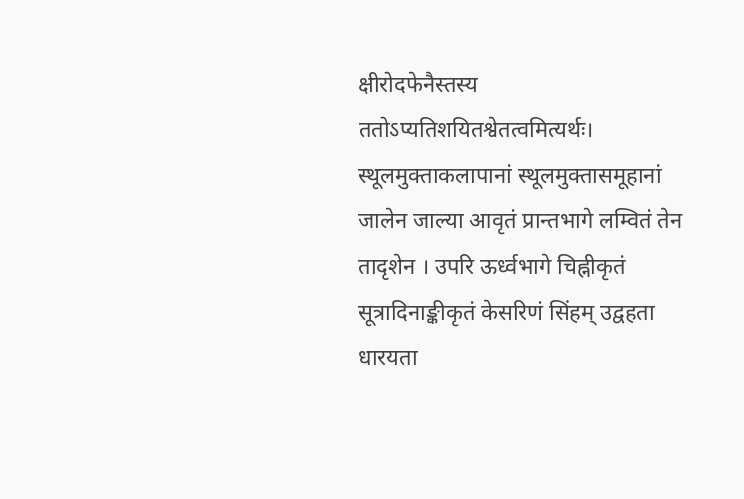क्षीरोदफेनैस्तस्य ततोऽप्यतिशयितश्वेतत्वमित्यर्थः। स्थूलमुक्ताकलापानां स्थूलमुक्तासमूहानां जालेन जाल्या आवृतं प्रान्तभागे लम्वितं तेन तादृशेन । उपरि ऊर्ध्वभागे चिह्नीकृतं सूत्रादिनाङ्कीकृतं केसरिणं सिंहम् उद्वहता धारयता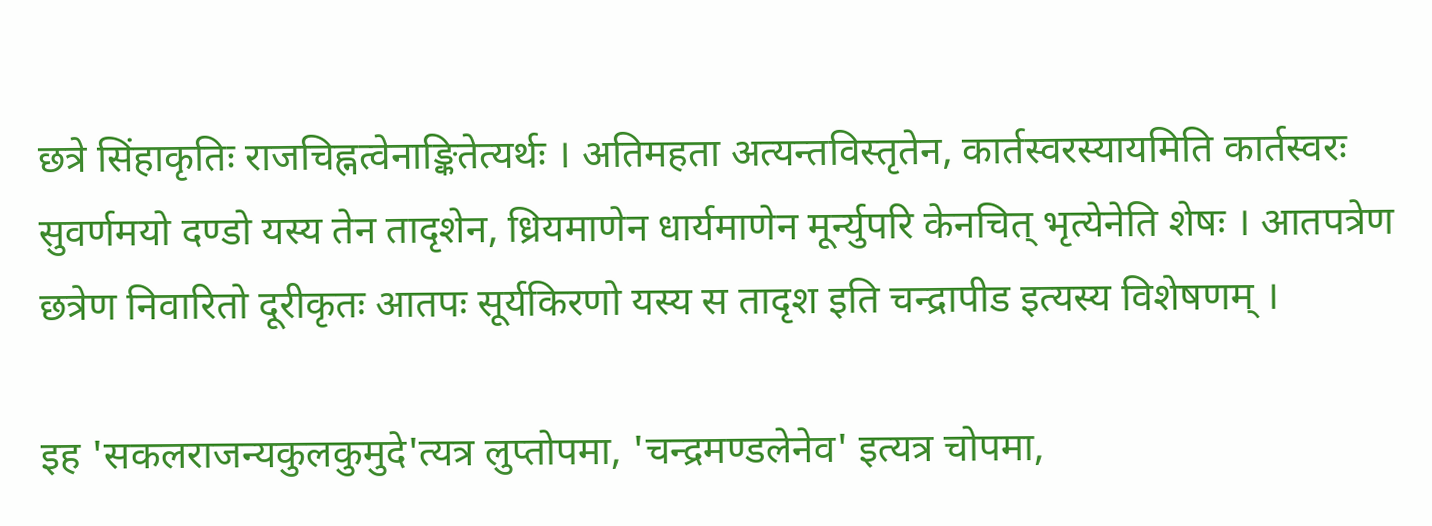छत्रे सिंहाकृतिः राजचिह्नत्वेनाङ्कितेत्यर्थः । अतिमहता अत्यन्तविस्तृतेन, कार्तस्वरस्यायमिति कार्तस्वरः सुवर्णमयो दण्डो यस्य तेन तादृशेन, ध्रियमाणेन धार्यमाणेन मूर्न्युपरि केनचित् भृत्येनेति शेषः । आतपत्रेण छत्रेण निवारितो दूरीकृतः आतपः सूर्यकिरणो यस्य स तादृश इति चन्द्रापीड इत्यस्य विशेषणम् ।

इह 'सकलराजन्यकुलकुमुदे'त्यत्र लुप्तोपमा, 'चन्द्रमण्डलेनेव' इत्यत्र चोपमा,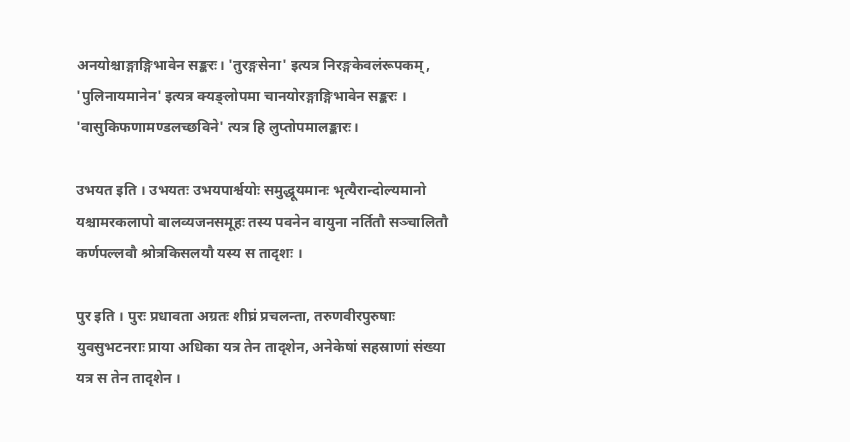अनयोश्चाङ्गाङ्गिभावेन सङ्करः। 'तुरङ्गसेना' इत्यत्र निरङ्गकेवलंरूपकम्, 'पुलिनायमानेन' इत्यत्र क्यङ्लोपमा चानयोरङ्गाङ्गिभावेन सङ्करः । 'वासुकिफणामण्डलच्छविने' त्यत्र हि लुप्तोपमालङ्कारः।

उभयत इति । उभयतः उभयपार्श्वयोः समुद्धूयमानः भृत्यैरान्दोल्यमानो यश्चामरकलापो बालव्यजनसमूहः तस्य पवनेन वायुना नर्तितौ सञ्चालितौ कर्णपल्लवौ श्रोत्रकिसलयौ यस्य स तादृशः ।

पुर इति । पुरः प्रधावता अग्रतः शीघ्रं प्रचलन्ता, तरुणवीरपुरुषाः युवसुभटनराः प्राया अधिका यत्र तेन तादृशेन, अनेकेषां सहस्राणां संख्या यत्र स तेन तादृशेन ।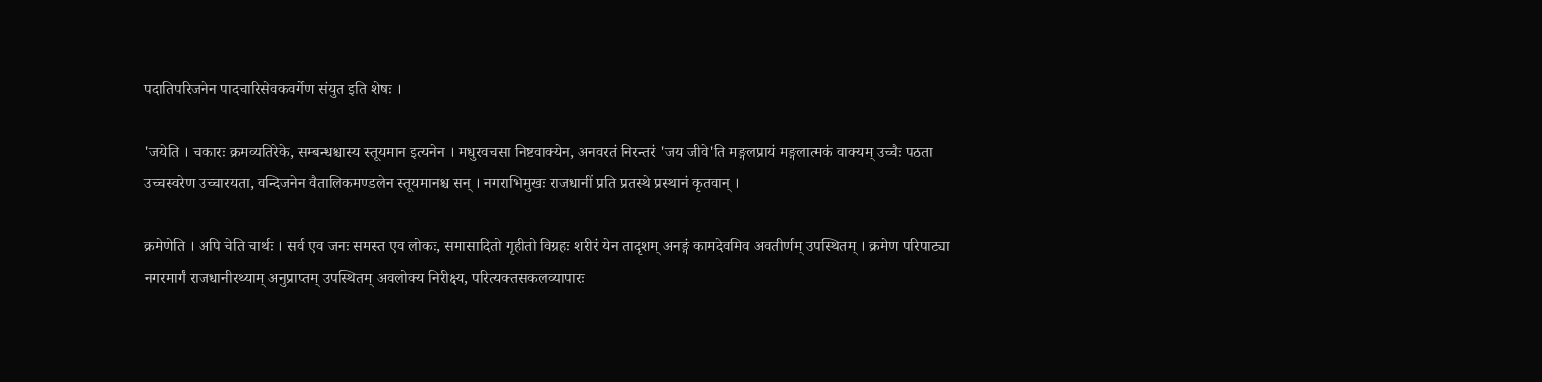पदातिपरिजनेन पादचारिसेवकवर्गेण संयुत इति शेषः ।

'जयेति । चकारः क्रमव्यतिरेके, सम्बन्धश्चास्य स्तूयमान इत्यनेन । मधुरवचसा निष्टवाक्येन, अनवरतं निरन्तरं 'जय जीवे'ति मङ्गलप्रायं मङ्गलात्मकं वाक्यम् उच्चैः पठता उच्चस्वरेण उच्चारयता, वन्दिजनेन वैतालिकमण्डलेन स्तूयमानश्च सन् । नगराभिमुखः राजधानीं प्रति प्रतस्थे प्रस्थानं कृतवान् ।

क्रमेणेति । अपि चेति चार्थः । सर्व एव जनः समस्त एव लोकः, समासादितो गृहीतो विग्रहः शरीरं येन तादृशम् अनङ्गं कामदेवमिव अवतीर्णम् उपस्थितम् । क्रमेण परिपाट्या नगरमार्गं राजधानीरथ्याम् अनुप्राप्तम् उपस्थितम् अवलोक्य निरीक्ष्य, परित्यक्तसकलव्यापारः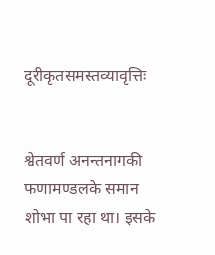दूरीकृतसमस्तव्यावृत्तिः


श्वेतवर्ण अनन्तनागकी फणामण्डलके समान शोभा पा रहा था। इसके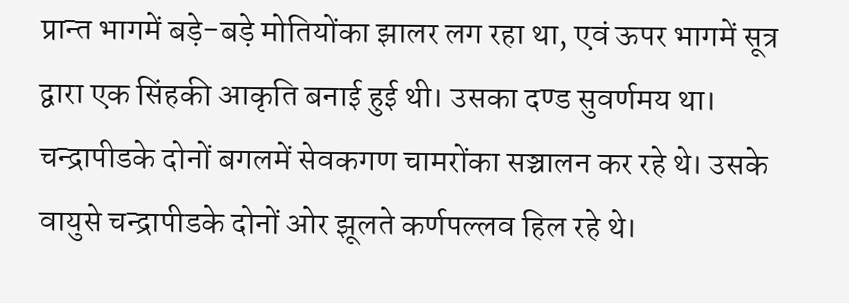प्रान्त भागमें बड़े-बड़े मोतियोंका झालर लग रहा था, एवं ऊपर भागमें सूत्र द्वारा एक सिंहकी आकृति बनाई हुई थी। उसका दण्ड सुवर्णमय था। चन्द्रापीडके दोनों बगलमें सेवकगण चामरोंका सञ्चालन कर रहे थे। उसके वायुसे चन्द्रापीडके दोनों ओर झूलते कर्णपल्लव हिल रहे थे।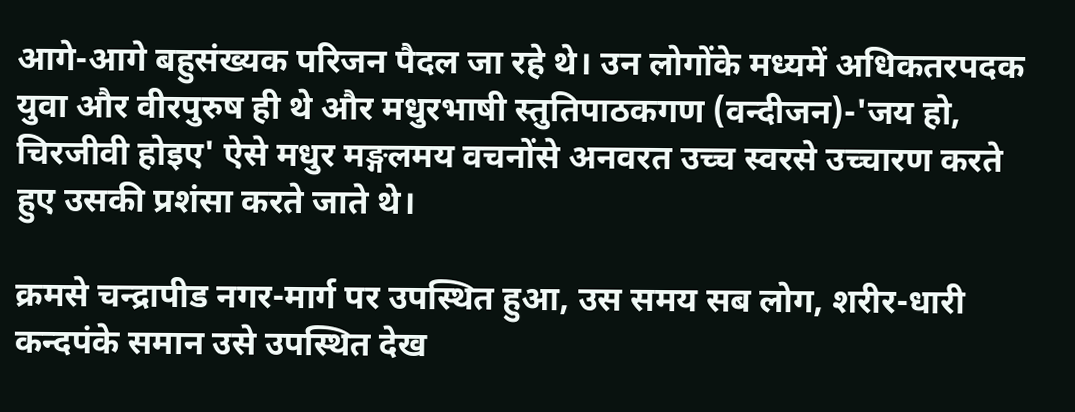आगे-आगे बहुसंख्यक परिजन पैदल जा रहे थे। उन लोगोंके मध्यमें अधिकतरपदक युवा और वीरपुरुष ही थे और मधुरभाषी स्तुतिपाठकगण (वन्दीजन)-'जय हो, चिरजीवी होइए' ऐसे मधुर मङ्गलमय वचनोंसे अनवरत उच्च स्वरसे उच्चारण करते हुए उसकी प्रशंसा करते जाते थे।

क्रमसे चन्द्रापीड नगर-मार्ग पर उपस्थित हुआ, उस समय सब लोग, शरीर-धारी कन्दपंके समान उसे उपस्थित देख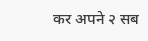कर अपने २ सब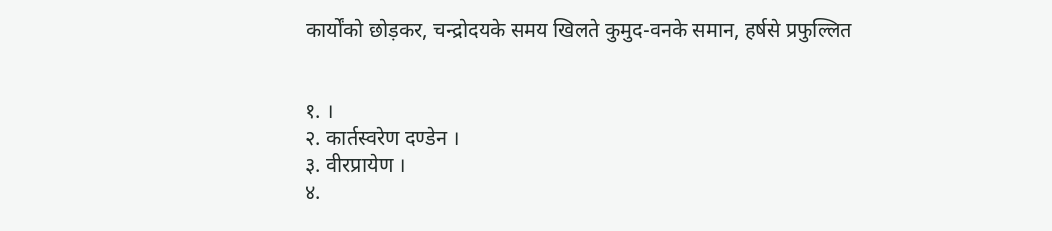कार्योंको छोड़कर, चन्द्रोदयके समय खिलते कुमुद-वनके समान, हर्षसे प्रफुल्लित


१. ।
२. कार्तस्वरेण दण्डेन ।
३. वीरप्रायेण ।
४.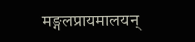मङ्गलप्रायमालयन्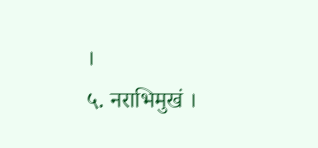।
५. नराभिमुखं ।